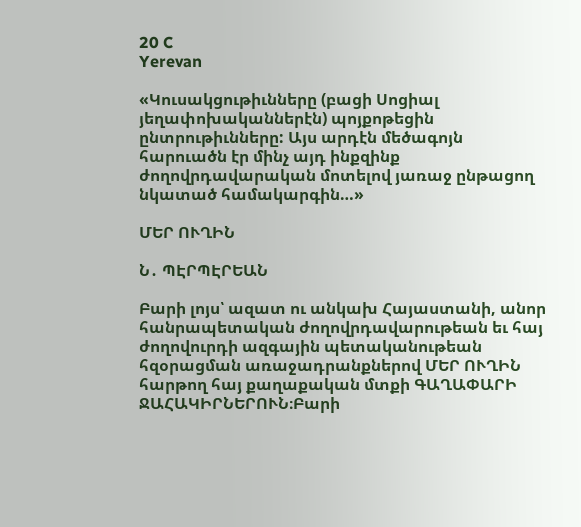20 C
Yerevan

«Կուսակցութիւնները (բացի Սոցիալ յեղափոխականներէն) պոյքոթեցին ընտրութիւնները: Այս արդէն մեծագոյն հարուածն էր մինչ այդ ինքզինք ժողովրդավարական մոտելով յառաջ ընթացող նկատած համակարգին…»

ՄԵՐ ՈՒՂԻՆ

Ն․ ՊԷՐՊԷՐԵԱՆ

Բարի լոյս՝ ազատ ու անկախ Հայաստանի, անոր հանրապետական ժողովրդավարութեան եւ հայ ժողովուրդի ազգային պետականութեան հզօրացման առաջադրանքներով ՄԵՐ ՈՒՂԻՆ հարթող հայ քաղաքական մտքի ԳԱՂԱՓԱՐԻ ՋԱՀԱԿԻՐՆԵՐՈՒՆ։Բարի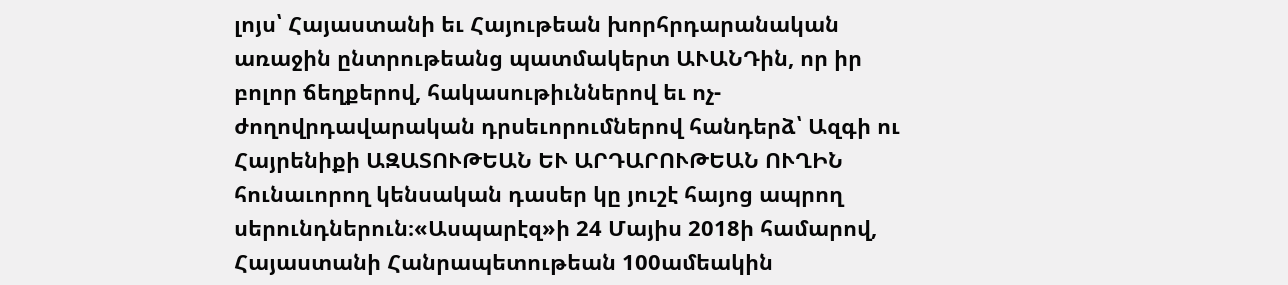լոյս՝ Հայաստանի եւ Հայութեան խորհրդարանական առաջին ընտրութեանց պատմակերտ ԱՒԱՆԴին, որ իր բոլոր ճեղքերով, հակասութիւններով եւ ոչ-ժողովրդավարական դրսեւորումներով հանդերձ՝ Ազգի ու Հայրենիքի ԱԶԱՏՈՒԹԵԱՆ ԵՒ ԱՐԴԱՐՈՒԹԵԱՆ ՈՒՂԻՆ հունաւորող կենսական դասեր կը յուշէ հայոց ապրող սերունդներուն։«Ասպարէզ»ի 24 Մայիս 2018ի համարով, Հայաստանի Հանրապետութեան 100ամեակին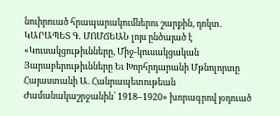նուիրուած հրապարակումներու շարքին, դոկտ․ ԿԱՐԱՊԵՏ Գ․ ՄՈՄՃԵԱՆ լոյս ընծայած է «Կուսակցութիւնները, Միջ-կուսակցական Յարաբերութիւնները Եւ Խորհրդարանի Մթնոլորտը Հայաստանի Ա. Հանրապետութեան Ժամանակաշրջանին՝ 1918–1920» խորագրով յօդուած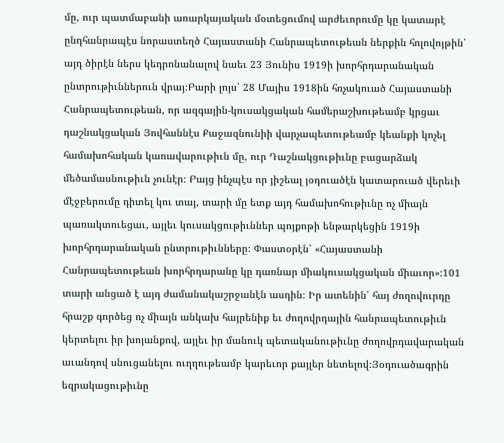մը, ուր պատմաբանի առարկայական մօտեցումով արժեւորումը կը կատարէ ընդհանրապէս նորաստեղծ Հայաստանի Հանրապետութեան ներքին հոլովոյթին՝ այդ ծիրէն ներս կեդրոնանալով նաեւ 23 Յունիս 1919ի խորհրդարանական ընտրութիւններուն վրայ։Բարի լոյս՝ 28 Մայիս 1918ին հռչակուած Հայաստանի Հանրապետութեան, որ ազգային-կուսակցական համերաշխութեամբ կրցաւ դաշնակցական Յովհաննէս Քաջազնունիի վարչապետութեամբ կեանքի կոչել համախոհական կառավարութիւն մը, ուր Դաշնակցութիւնը բացարձակ մեծամասնութիւն չունէր։ Բայց ինչպէս որ յիշեալ յօդուածէն կատարուած վերեւի մէջբերումը դիտել կու տայ, տարի մը ետք այդ համախոհութիւնը ոչ միայն պառակտուեցաւ, այլեւ կուսակցութիւններ պոյքոթի ենթարկեցին 1919ի խորհրդարանական ընտրութիւնները։ Փաստօրէն՝ «Հայաստանի Հանրապետութեան խորհրդարանը կը դառնար միակուսակցական միաւոր»:101 տարի անցած է այդ ժամանակաշրջանէն ասդին։ Իր ատենին՝ հայ ժողովուրդը հրաշք գործեց ոչ միայն անկախ հայրենիք եւ ժողովրդային հանրապետութիւն կերտելու իր խոյանքով, այլեւ իր մանուկ պետականութիւնը ժողովրդավարական աւանդով սնուցանելու ուղղութեամբ կարեւոր քայլեր նետելով։Յօդուածագրին եզրակացութիւնը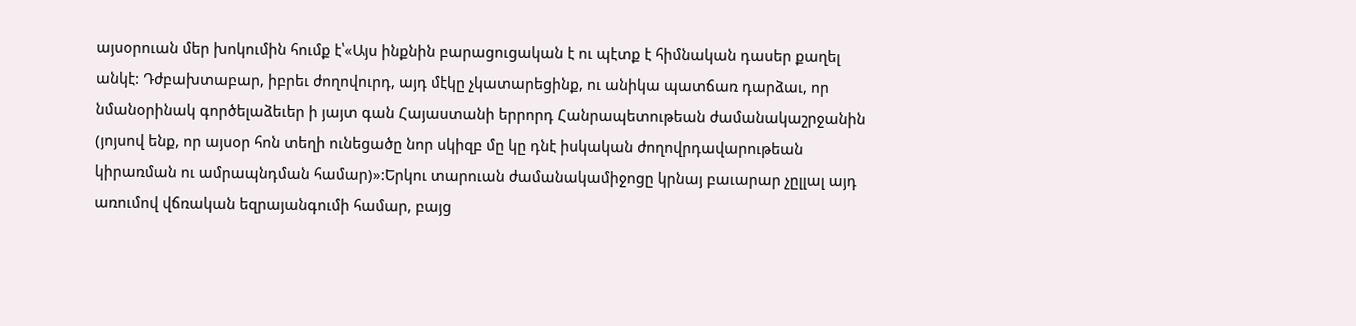այսօրուան մեր խոկումին հումք է՝«Այս ինքնին բարացուցական է ու պէտք է հիմնական դասեր քաղել անկէ: Դժբախտաբար, իբրեւ ժողովուրդ, այդ մէկը չկատարեցինք, ու անիկա պատճառ դարձաւ, որ նմանօրինակ գործելաձեւեր ի յայտ գան Հայաստանի երրորդ Հանրապետութեան ժամանակաշրջանին (յոյսով ենք, որ այսօր հոն տեղի ունեցածը նոր սկիզբ մը կը դնէ իսկական ժողովրդավարութեան կիրառման ու ամրապնդման համար)»:Երկու տարուան ժամանակամիջոցը կրնայ բաւարար չըլլալ այդ առումով վճռական եզրայանգումի համար, բայց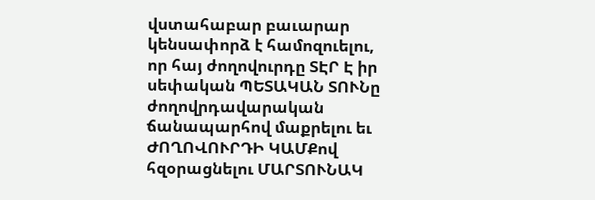վստահաբար բաւարար կենսափորձ է համոզուելու, որ հայ ժողովուրդը ՏԷՐ Է իր սեփական ՊԵՏԱԿԱՆ ՏՈՒՆը ժողովրդավարական ճանապարհով մաքրելու եւ ԺՈՂՈՎՈՒՐԴԻ ԿԱՄՔով հզօրացնելու ՄԱՐՏՈՒՆԱԿ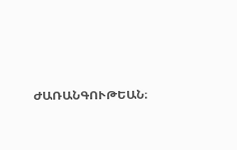ԺԱՌԱՆԳՈՒԹԵԱՆ։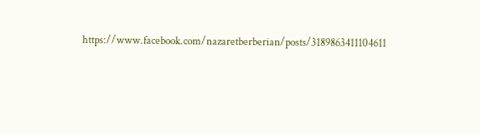https://www.facebook.com/nazaretberberian/posts/3189863411104611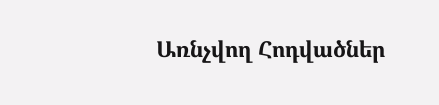Առնչվող Հոդվածներ